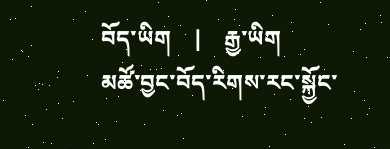བོད་ཡིག    |    རྒྱ་ཡིག
མཚོ་བྱང་བོད་རིགས་རང་སྐྱོང་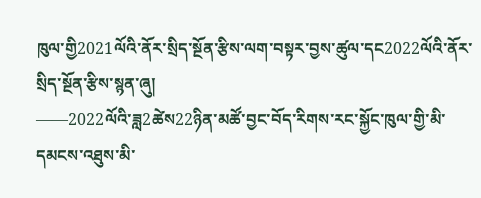ཁུལ་གྱི2021ལོའི་ནོར་སྲིད་སྔོན་རྩིས་ལག་བསྟར་བྱས་ཚུལ་དང2022ལོའི་ནོར་སྲིད་སྔོན་རྩིས་སྙན་ཞུ།
——2022ལོའི་ཟླ2ཚེས22ཉིན་མཚོ་བྱང་བོད་རིགས་རང་སྐྱོང་ཁུལ་གྱི་མི་དམངས་འཐུས་མི་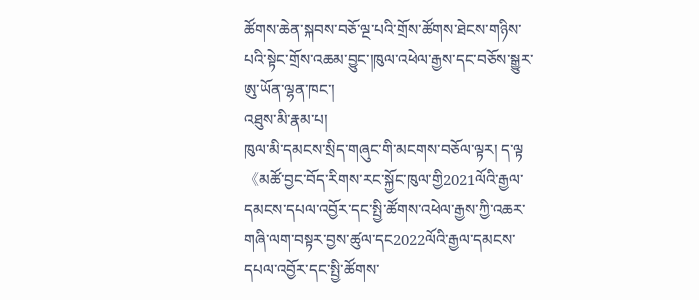ཚོགས་ཆེན་སྐབས་བཅོ་ལྔ་པའི་གྲོས་ཚོགས་ཐེངས་གཉིས་པའི་སྟེང་གྲོས་འཆམ་བྱུང་།ཁུལ་འཕེལ་རྒྱས་དང་བཅོས་སྒྱུར་ཨུ་ཡོན་ལྷན་ཁང་།
འཐུས་མི་རྣམ་པ།
ཁུལ་མི་དམངས་སྲིད་གཞུང་གི་མངགས་བཅོལ་ལྟར། ད་ལྟ《མཚོ་བྱང་བོད་རིགས་རང་སྐྱོང་ཁུལ་གྱི2021ལོའི་རྒྱལ་དམངས་དཔལ་འབྱོར་དང་སྤྱི་ཚོགས་འཕེལ་རྒྱས་ཀྱི་འཆར་གཞི་ལག་བསྟར་བྱས་ཚུལ་དང2022ལོའི་རྒྱལ་དམངས་དཔལ་འབྱོར་དང་སྤྱི་ཚོགས་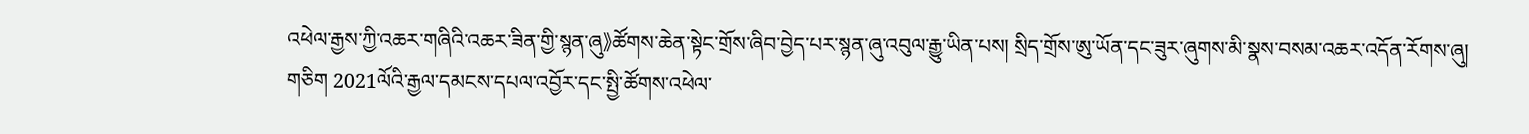འཕེལ་རྒྱས་ཀྱི་འཆར་གཞིའི་འཆར་ཟིན་གྱི་སྙན་ཞུ》ཚོགས་ཆེན་སྟེང་གྲོས་ཞིབ་བྱེད་པར་སྙན་ཞུ་འབུལ་རྒྱུ་ཡིན་པས། སྲིད་གྲོས་ཨུ་ཡོན་དང་ཟུར་ཞུགས་མི་སྣས་བསམ་འཆར་འདོན་རོགས་ཞུ།
གཅིག 2021ལོའི་རྒྱལ་དམངས་དཔལ་འབྱོར་དང་སྤྱི་ཚོགས་འཕེལ་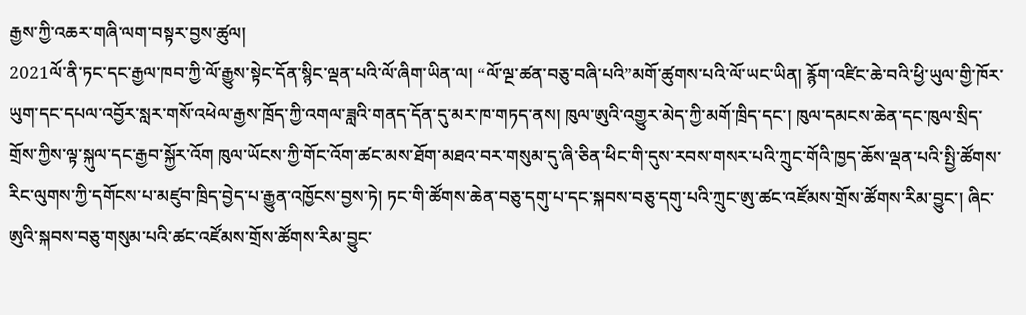རྒྱས་ཀྱི་འཆར་གཞི་ལག་བསྟར་བྱས་ཚུལ།
2021ལོ་ནི་ཏང་དང་རྒྱལ་ཁབ་ཀྱི་ལོ་རྒྱུས་སྟེང་དོན་སྙིང་ལྡན་པའི་ལོ་ཞིག་ཡིན་ལ། “ལོ་ལྔ་ཚན་བཅུ་བཞི་པའི”མགོ་ཚུགས་པའི་ལོ་ཡང་ཡིན། རྙོག་འཛིང་ཆེ་བའི་ཕྱི་ཡུལ་གྱི་ཁོར་ཡུག་དང་དཔལ་འབྱོར་སླར་གསོ་འཕེལ་རྒྱས་ཁྲོད་ཀྱི་འགལ་ཟླའི་གནད་དོན་དུ་མར་ཁ་གཏད་ནས། ཁུལ་ཨུའི་འགྱུར་མེད་ཀྱི་མགོ་ཁྲིད་དང་། ཁུལ་དམངས་ཆེན་དང་ཁུལ་སྲིད་གྲོས་ཀྱིས་ལྟ་སྐུལ་དང་རྒྱབ་སྐྱོར་འོག ཁུལ་ཡོངས་ཀྱི་གོང་འོག་ཚང་མས་ཐོག་མཐའ་བར་གསུམ་དུ་ཞི་ཅིན་ཕིང་གི་དུས་རབས་གསར་པའི་ཀྲུང་གོའི་ཁྱད་ཆོས་ལྡན་པའི་སྤྱི་ཚོགས་རིང་ལུགས་ཀྱི་དགོངས་པ་མཛུབ་ཁྲིད་བྱེད་པ་རྒྱུན་འཁྱོངས་བྱས་ཏེ། ཏང་གི་ཚོགས་ཆེན་བཅུ་དགུ་པ་དང་སྐབས་བཅུ་དགུ་པའི་ཀྲུང་ཨུ་ཚང་འཛོམས་གྲོས་ཚོགས་རིམ་བྱུང་། ཞིང་ཨུའི་སྐབས་བཅུ་གསུམ་པའི་ཚང་འཛོམས་གྲོས་ཚོགས་རིམ་བྱུང་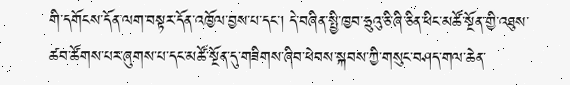གི་དགོངས་དོན་ལག་བསྟར་དོན་འཁྱོལ་བྱས་པ་དང་། དེ་བཞིན་སྤྱི་ཁྱབ་ཧྲུའུ་ཅི་ཞི་ཅིན་ཕིང་མཚོ་སྔོན་གྱི་འཐུས་ཚབ་ཚོགས་པར་ཞུགས་པ་དང་མཚོ་སྔོན་དུ་གཟིགས་ཞིབ་ཕེབས་སྐབས་ཀྱི་གསུང་བཤད་གལ་ཆེན་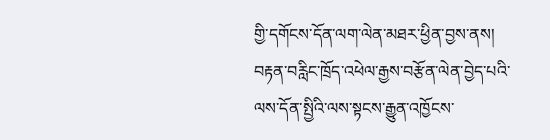གྱི་དགོངས་དོན་ལག་ལེན་མཐར་ཕྱིན་བྱས་ནས། བརྟན་བརླིང་ཁྲོད་འཕེལ་རྒྱས་བརྩོན་ལེན་བྱེད་པའི་ལས་དོན་སྤྱིའི་ལས་སྟངས་རྒྱུན་འཁྱོངས་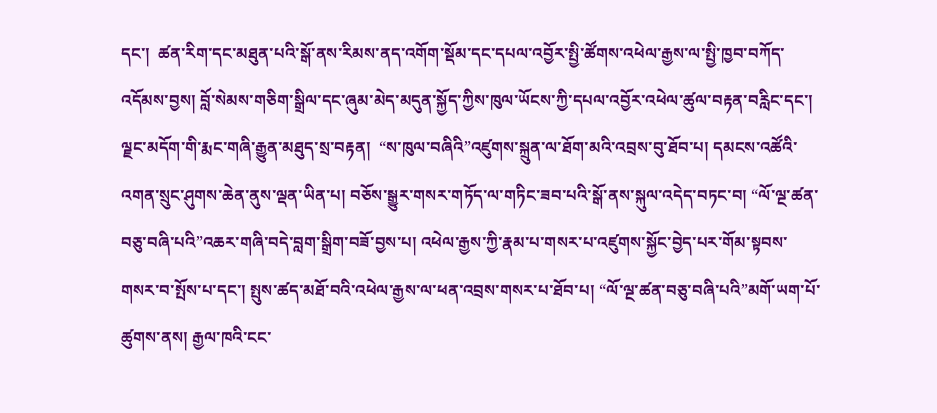དང་།  ཚན་རིག་དང་མཐུན་པའི་སྒོ་ནས་རིམས་ནད་འགོག་སྡོམ་དང་དཔལ་འབྱོར་སྤྱི་ཚོགས་འཕེལ་རྒྱས་ལ་སྤྱི་ཁྱབ་བཀོད་འདོམས་བྱས། བློ་སེམས་གཅིག་སྒྲིལ་དང་ཞུམ་མེད་མདུན་སྐྱོད་ཀྱིས་ཁུལ་ཡོངས་ཀྱི་དཔལ་འབྱོར་འཕེལ་ཚུལ་བརྟན་བརླིང་དང་། ལྗང་མདོག་གི་རྨང་གཞི་རྒྱུན་མཐུད་སྲ་བརྟན།  “ས་ཁུལ་བཞིའི”འཛུགས་སྐྲུན་ལ་ཐོག་མའི་འབྲས་བུ་ཐོབ་པ། དམངས་འཚོའི་འགན་སྲུང་ཤུགས་ཆེན་ནུས་ལྡན་ཡིན་པ། བཅོས་སྒྱུར་གསར་གཏོད་ལ་གཏིང་ཟབ་པའི་སྒོ་ནས་སྐུལ་འདེད་བཏང་བ། “ལོ་ལྔ་ཚན་བཅུ་བཞི་པའི”འཆར་གཞི་བདེ་བླག་སྒྲིག་བཟོ་བྱས་པ། འཕེལ་རྒྱས་ཀྱི་རྣམ་པ་གསར་པ་འཛུགས་སྐྱོང་བྱེད་པར་གོམ་སྟབས་གསར་བ་སྤོས་པ་དང་། སྤུས་ཚད་མཐོ་བའི་འཕེལ་རྒྱས་ལ་ཕན་འབྲས་གསར་པ་ཐོབ་པ། “ལོ་ལྔ་ཚན་བཅུ་བཞི་པའི”མགོ་ཡག་པོ་ཚུགས་ནས། རྒྱལ་ཁའི་ངང་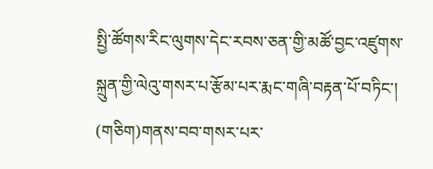སྤྱི་ཚོགས་རིང་ལུགས་དེང་རབས་ཅན་གྱི་མཚོ་བྱང་འཛུགས་སྐྲུན་གྱི་ལེའུ་གསར་པ་རྩོམ་པར་རྨང་གཞི་བརྟན་པོ་བཏིང་།
(གཅིག)གནས་བབ་གསར་པར་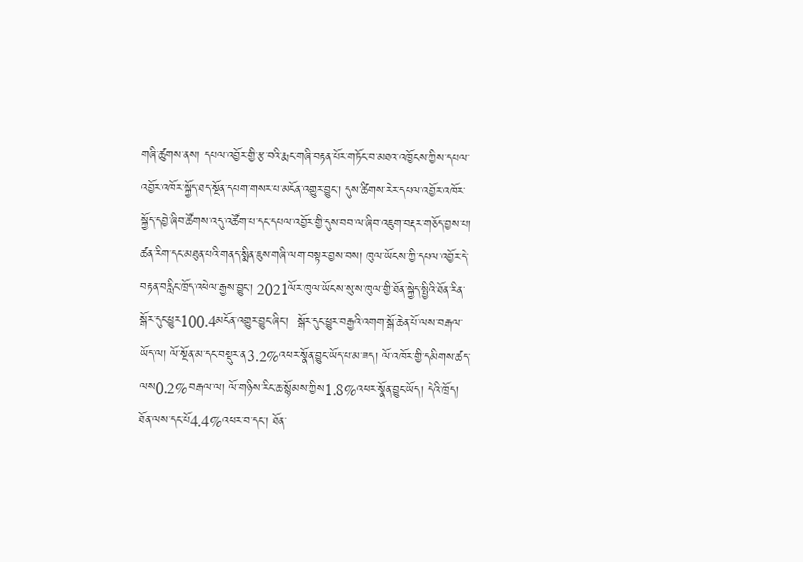གཞི་ཚུགས་ནས། དཔལ་འབྱོར་གྱི་རྩ་བའི་རྨང་གཞི་བརྟན་པོར་གཏོང་བ་མཐའ་འཁྱོངས་ཀྱིས་དཔལ་འབྱོར་འཁོར་སྐྱོད་ཐད་སྔོན་དཔག་གསར་པ་མངོན་འགྱུར་བྱུང་། དུས་ཚིགས་རེར་དཔལ་འབྱོར་འཁོར་སྐྱོད་དབྱེ་ཞིབ་ཚོགས་འདུ་འཚོག་པ་དང་དཔལ་འབྱོར་གྱི་དུས་བབ་ལ་ཞིབ་འཇུག་བརྡར་གཅོད་བྱས་པ། ཚན་རིག་དང་མཐུན་པའི་གནད་སྨིན་ཇུས་གཞི་ལག་བསྟར་བྱས་བས། ཁུལ་ཡོངས་ཀྱི་དཔལ་འབྱོར་དེ་བརྟན་བརླིང་ཁྲོད་འཕེལ་རྒྱས་བྱུང་། 2021ལོར་ཁུལ་ཡོངས་སུ་ས་ཁུལ་གྱི་ཐོན་སྐྱེད་སྤྱིའི་ཐོན་རིན་སྒོར་དུང་ཕྱུར100.4མངོན་འགྱུར་བྱུང་ཞིང་།  སྒོར་དུང་ཕྱུར་བརྒྱའི་འགག་སྒོ་ཆེན་པོ་ལས་བརྒལ་ཡོད་ལ། ལོ་སྔོན་མ་དང་བསྡུར་ན3.2%འཕར་སྣོན་བྱུང་ཡོད་པ་མ་ཟད། ལོ་འཁོར་གྱི་དམིགས་ཚད་ལས0.2%བརྒལ་ལ། ལོ་གཉིས་རིང་ཆ་སྙོམས་ཀྱིས1.8%འཕར་སྣོན་བྱུང་ཡོད། དེའི་ཁྲོད།  ཐོན་ལས་དང་པོ4.4%འཕར་བ་དང་། ཐོན་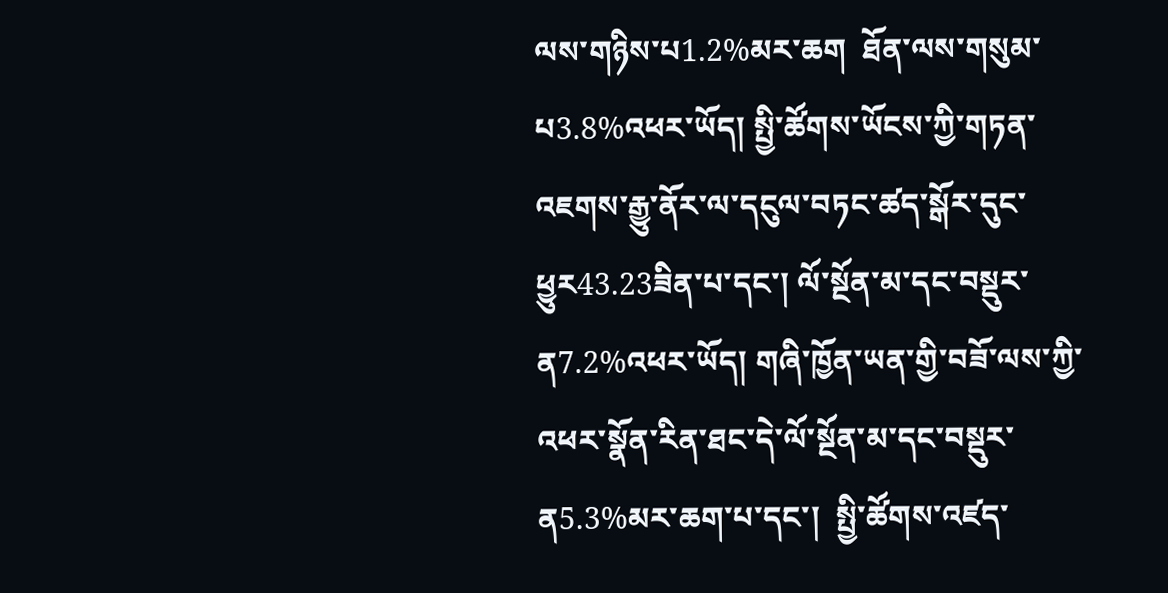ལས་གཉིས་པ1.2%མར་ཆག  ཐོན་ལས་གསུམ་པ3.8%འཕར་ཡོད། སྤྱི་ཚོགས་ཡོངས་ཀྱི་གཏན་འཇགས་རྒྱུ་ནོར་ལ་དངུལ་བཏང་ཚད་སྒོར་དུང་ཕྱུར43.23ཟིན་པ་དང་། ལོ་སྔོན་མ་དང་བསྡུར་ན7.2%འཕར་ཡོད། གཞི་ཁྱོན་ཡན་གྱི་བཟོ་ལས་ཀྱི་འཕར་སྣོན་རིན་ཐང་དེ་ལོ་སྔོན་མ་དང་བསྡུར་ན5.3%མར་ཆག་པ་དང་།  སྤྱི་ཚོགས་འཛད་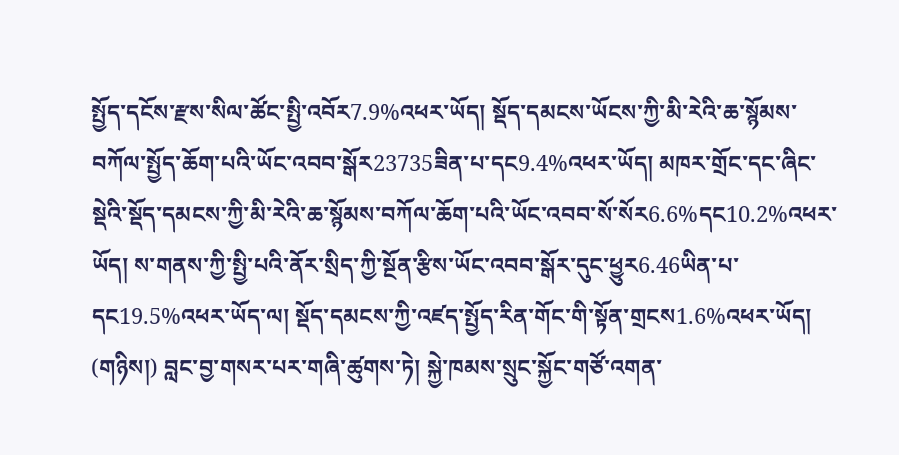སྤྱོད་དངོས་རྫས་སིལ་ཚོང་སྤྱི་འབོར7.9%འཕར་ཡོད། སྡོད་དམངས་ཡོངས་ཀྱི་མི་རེའི་ཆ་སྙོམས་བཀོལ་སྤྱོད་ཆོག་པའི་ཡོང་འབབ་སྒོར23735ཟིན་པ་དང9.4%འཕར་ཡོད། མཁར་གྲོང་དང་ཞིང་སྡེའི་སྡོད་དམངས་ཀྱི་མི་རེའི་ཆ་སྙོམས་བཀོལ་ཆོག་པའི་ཡོང་འབབ་སོ་སོར6.6%དང10.2%འཕར་ཡོད། ས་གནས་ཀྱི་སྤྱི་པའི་ནོར་སྲིད་ཀྱི་སྔོན་རྩིས་ཡོང་འབབ་སྒོར་དུང་ཕྱུར6.46ཡིན་པ་དང19.5%འཕར་ཡོད་ལ། སྡོད་དམངས་ཀྱི་འཛད་སྤྱོད་རིན་གོང་གི་སྟོན་གྲངས1.6%འཕར་ཡོད།
(གཉིས།) བླང་བྱ་གསར་པར་གཞི་ཚུགས་ཏེ། སྐྱེ་ཁམས་སྲུང་སྐྱོང་གཙོ་འགན་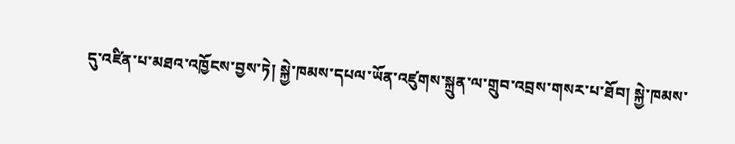དུ་འཛིན་པ་མཐའ་འཁྱོངས་བྱས་ཏེ། སྐྱེ་ཁམས་དཔལ་ཡོན་འཛུགས་སྐྲུན་ལ་གྲུབ་འབྲས་གསར་པ་ཐོབ། སྐྱེ་ཁམས་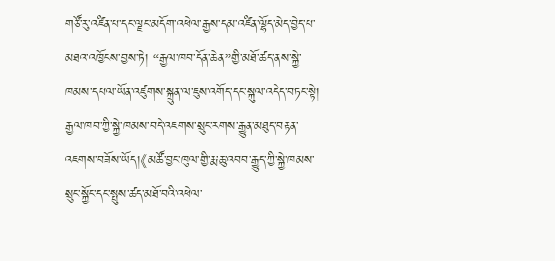གཙོ་རུ་འཛིན་པ་དང་ལྗང་མདོག་འཕེལ་རྒྱས་དམ་འཛིན་ལྷོད་མེད་བྱེད་པ་མཐའ་འཁྱོངས་བྱས་ཏེ། “རྒྱལ་ཁབ་དོན་ཆེན”གྱི་མཐོ་ཚད་ནས་སྐྱེ་ཁམས་དཔལ་ཡོན་འཛུགས་སྐྲུན་ལ་ཇུས་འགོད་དང་སྐུལ་འདེད་བཏང་སྟེ། རྒྱལ་ཁབ་ཀྱི་སྐྱེ་ཁམས་བདེ་འཇགས་སྲུང་རགས་རྒྱུན་མཐུད་བརྟན་འཇགས་བཟོས་ཡོད།《མཚོ་བྱང་ཁུལ་གྱི་རྨ་ཆུ་འབབ་རྒྱུད་ཀྱི་སྐྱེ་ཁམས་སྲུང་སྐྱོང་དང་སྤུས་ཚད་མཐོ་བའི་འཕེལ་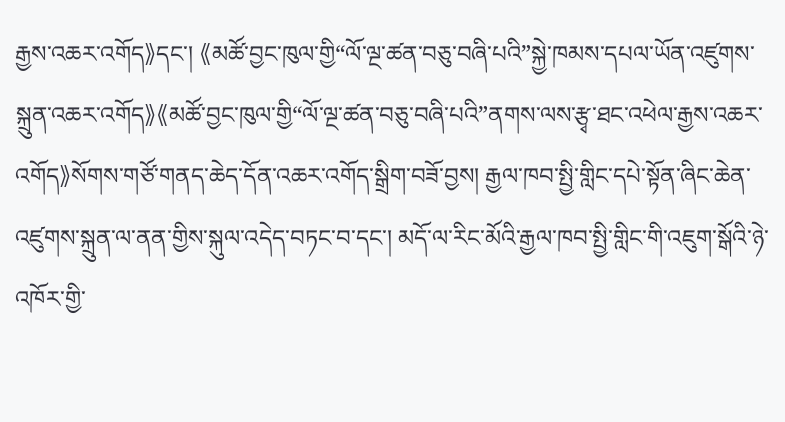རྒྱས་འཆར་འགོད》དང་། 《མཚོ་བྱང་ཁུལ་གྱི“ལོ་ལྔ་ཚན་བཅུ་བཞི་པའི”སྐྱེ་ཁམས་དཔལ་ཡོན་འཛུགས་སྐྲུན་འཆར་འགོད》《མཚོ་བྱང་ཁུལ་གྱི“ལོ་ལྔ་ཚན་བཅུ་བཞི་པའི”ནགས་ལས་རྩྭ་ཐང་འཕེལ་རྒྱས་འཆར་འགོད》སོགས་གཙོ་གནད་ཆེད་དོན་འཆར་འགོད་སྒྲིག་བཟོ་བྱས། རྒྱལ་ཁབ་སྤྱི་གླིང་དཔེ་སྟོན་ཞིང་ཆེན་འཛུགས་སྐྲུན་ལ་ནན་གྱིས་སྐུལ་འདེད་བཏང་བ་དང་། མདོ་ལ་རིང་མོའི་རྒྱལ་ཁབ་སྤྱི་གླིང་གི་འཇུག་སྒོའི་ཉེ་འཁོར་གྱི་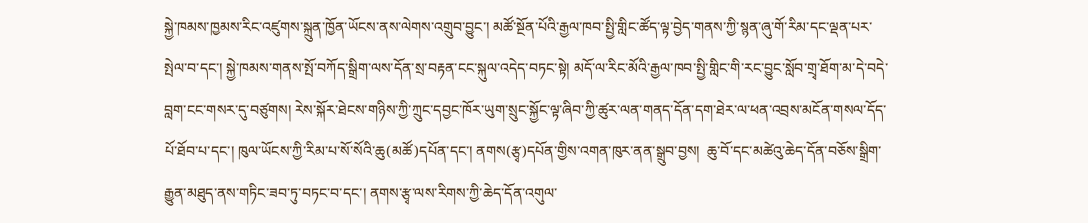སྐྱེ་ཁམས་ཁྱམས་རིང་འཛུགས་སྐྲུན་ཁྱོན་ཡོངས་ནས་ལེགས་འགྲུབ་བྱུང་། མཚོ་སྔོན་པོའི་རྒྱལ་ཁབ་སྤྱི་གླིང་ཚོད་ལྟ་བྱེད་གནས་ཀྱི་སྙན་ཞུ་གོ་རིམ་དང་ལྡན་པར་སྤེལ་བ་དང་། སྐྱེ་ཁམས་གནས་སྤོ་བཀོད་སྒྲིག་ལས་དོན་སྲ་བརྟན་ངང་སྐུལ་འདེད་བཏང་སྟེ། མདོ་ལ་རིང་མོའི་རྒྱལ་ཁབ་སྤྱི་གླིང་གི་རང་བྱུང་སློབ་གྲྭ་ཐོག་མ་དེ་བདེ་བླག་ངང་གསར་དུ་བཙུགས། རེས་སྐོར་ཐེངས་གཉིས་ཀྱི་ཀྲུང་དབྱང་ཁོར་ཡུག་སྲུང་སྐྱོང་ལྟ་ཞིབ་ཀྱི་ཚུར་ལན་གནད་དོན་དག་ཐེར་ལ་ཕན་འབྲས་མངོན་གསལ་དོད་པོ་ཐོབ་པ་དང་། ཁུལ་ཡོངས་ཀྱི་རིམ་པ་སོ་སོའི་ཆུ(མཚོ)དཔོན་དང་། ནགས(རྩྭ)དཔོན་གྱིས་འགན་ཁུར་ནན་སྒྲུབ་བྱས།  ཆུ་བོ་དང་མཚེའུ་ཆེད་དོན་བཅོས་སྒྲིག་རྒྱུན་མཐུད་ནས་གཏིང་ཟབ་ཏུ་བཏང་བ་དང་། ནགས་རྩྭ་ལས་རིགས་ཀྱི་ཆེད་དོན་འགུལ་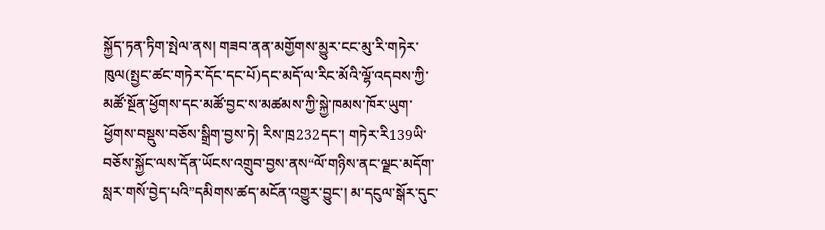སྐྱོད་ཏན་ཏིག་སྤེལ་ནས། གཟབ་ནན་མགྱོགས་མྱུར་ངང་མུ་རི་གཏེར་ཁུལ(སྤྱང་ཚང་གཏེར་དོང་དང་པོ)དང་མདོ་ལ་རིང་མོའི་ལྷོ་འདབས་ཀྱི་མཚོ་སྔོན་ཕྱོགས་དང་མཚོ་བྱང་ས་མཚམས་ཀྱི་སྐྱེ་ཁམས་ཁོར་ཡུག་ཕྱོགས་བསྡུས་བཅོས་སྒྲིག་བྱས་ཏེ། རིས་ཁྲ232དང་། གཏེར་རི139ཡི་བཅོས་སྐྱོང་ལས་དོན་ཡོངས་འགྲུབ་བྱས་ནས“ལོ་གཉིས་ནང་ལྗང་མདོག་སླར་གསོ་བྱེད་པའི”དམིགས་ཚད་མངོན་འགྱུར་བྱུང་། མ་དངུལ་སྒོར་དུང་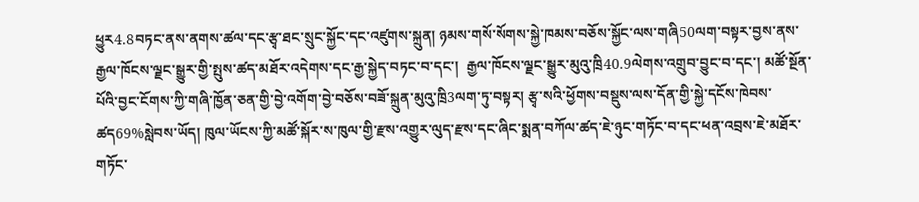ཕྱུར4.8བཏང་ནས་ནགས་ཚལ་དང་རྩྭ་ཐང་སྲུང་སྐྱོང་དང་འཛུགས་སྐྲུན། ཉམས་གསོ་སོགས་སྐྱེ་ཁམས་བཅོས་སྐྱོང་ལས་གཞི50ལག་བསྟར་བྱས་ནས་རྒྱལ་ཁོངས་ལྗང་སྒྱུར་གྱི་སྤུས་ཚད་མཐོར་འདེགས་དང་རྒྱ་སྐྱེད་བཏང་བ་དང་།  རྒྱལ་ཁོངས་ལྗང་སྒྱུར་མུའུ་ཁྲི40.9ལེགས་འགྲུབ་བྱུང་བ་དང་། མཚོ་སྔོན་པོའི་བྱང་ངོགས་ཀྱི་གཞི་ཁྱོན་ཅན་གྱི་བྱེ་འགོག་བྱེ་བཅོས་བཟོ་སྐྲུན་མུའུ་ཁྲི3ལག་ཏུ་བསྟར། རྩྭ་སའི་ཕྱོགས་བསྡུས་ལས་དོན་གྱི་སྐྱེ་དངོས་ཁེབས་ཚད69%སླེབས་ཡོད། ཁུལ་ཡོངས་ཀྱི་མཚོ་སྐོར་ས་ཁུལ་གྱི་རྫས་འགྱུར་ལུད་རྫས་དང་ཞིང་སྨན་བཀོལ་ཚད་ཇེ་ཉུང་གཏོང་བ་དང་ཕན་འབྲས་ཇེ་མཐོར་གཏོང་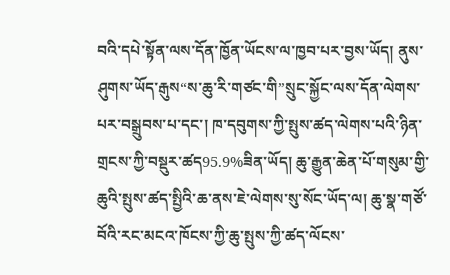བའི་དཔེ་སྟོན་ལས་དོན་ཁྱོན་ཡོངས་ལ་ཁྱབ་པར་བྱས་ཡོད། ནུས་ཤུགས་ཡོད་རྒུས“ས་ཆུ་རི་གཙང་གི”སྲུང་སྐྱོང་ལས་དོན་ལེགས་པར་བསྒྲུབས་པ་དང་། ཁ་དབུགས་ཀྱི་སྤུས་ཚད་ལེགས་པའི་ཉིན་གྲངས་ཀྱི་བསྡུར་ཚད95.9%ཟིན་ཡོད། ཆུ་རྒྱུན་ཆེན་པོ་གསུམ་གྱི་ཆུའི་སྤུས་ཚད་སྤྱིའི་ཆ་ནས་ཇེ་ལེགས་སུ་སོང་ཡོད་ལ། ཆུ་སྣ་གཙོ་བོའི་རང་མངའ་ཁོངས་ཀྱི་ཆུ་སྤུས་ཀྱི་ཚད་ལོངས་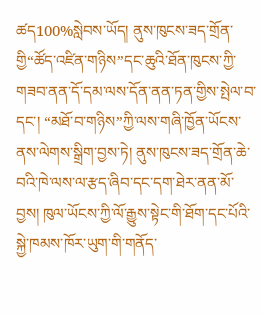ཚད100%སླེབས་ཡོད། ནུས་ཁུངས་ཟད་གྲོན་གྱི“ཚོད་འཛིན་གཉིས”དང་ཆུའི་ཐོན་ཁུངས་ཀྱི་གཟབ་ནན་དོ་དམ་ལས་དོན་ནན་ཏན་གྱིས་སྤེལ་བ་དང་། “མཐོ་བ་གཉིས”ཀྱི་ལས་གཞི་ཁྱོན་ཡོངས་ནས་ལེགས་སྒྲིག་བྱས་ཏེ། ནུས་ཁུངས་ཟད་གྲོན་ཆེ་བའི་ཁེ་ལས་ལ་རྩད་ཞིབ་དང་དག་ཐེར་ནན་མོ་བྱས། ཁུལ་ཡོངས་ཀྱི་ལོ་རྒྱུས་སྟེང་གི་ཐོག་དང་པོའི་སྐྱེ་ཁམས་ཁོར་ཡུག་གི་གནོད་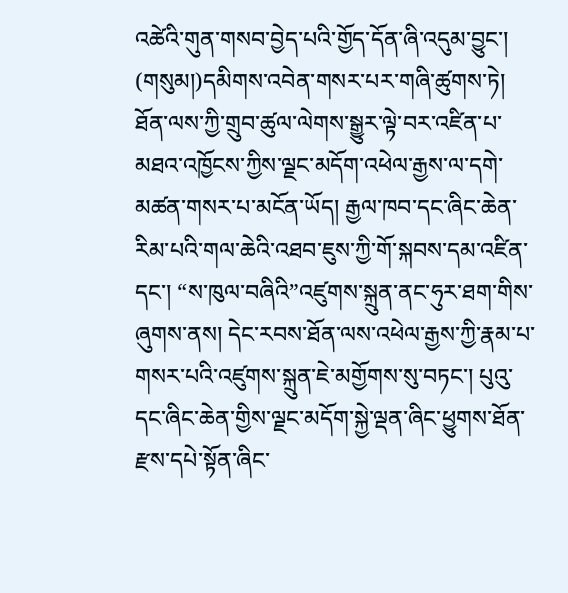འཚེའི་གུན་གསབ་བྱེད་པའི་གྱོད་དོན་ཞི་འདུམ་བྱུང་།
(གསུམ།)དམིགས་འབེན་གསར་པར་གཞི་ཚུགས་ཏེ། ཐོན་ལས་ཀྱི་གྲུབ་ཚུལ་ལེགས་སྒྱུར་ལྟེ་བར་འཛིན་པ་མཐའ་འཁྱོངས་ཀྱིས་ལྗང་མདོག་འཕེལ་རྒྱས་ལ་དགེ་མཚན་གསར་པ་མངོན་ཡོད། རྒྱལ་ཁབ་དང་ཞིང་ཆེན་རིམ་པའི་གལ་ཆེའི་འཐབ་ཇུས་ཀྱི་གོ་སྐབས་དམ་འཛིན་དང་། “ས་ཁུལ་བཞིའི”འཛུགས་སྐྲུན་ནང་ཧུར་ཐག་གིས་ཞུགས་ནས། དེང་རབས་ཐོན་ལས་འཕེལ་རྒྱས་ཀྱི་རྣམ་པ་གསར་པའི་འཛུགས་སྐྲུན་ཇེ་མགྱོགས་སུ་བཏང་། པུའུ་དང་ཞིང་ཆེན་གྱིས་ལྗང་མདོག་སྐྱེ་ལྡན་ཞིང་ཕྱུགས་ཐོན་རྫས་དཔེ་སྟོན་ཞིང་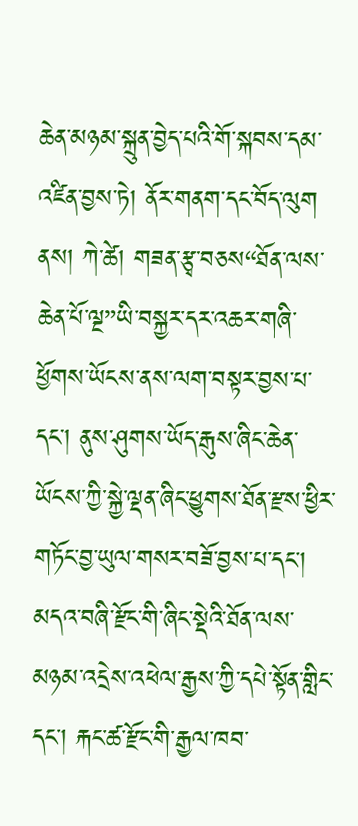ཆེན་མཉམ་སྐྲུན་བྱེད་པའི་གོ་སྐབས་དམ་འཛིན་བྱས་ཏེ། ནོར་གནག་དང་བོད་ལུག  ནས། ཀེ་ཚེ། གཟན་རྩྭ་བཅས“ཐོན་ལས་ཆེན་པོ་ལྔ”ཡི་བསྐྱར་དར་འཆར་གཞི་ཕྱོགས་ཡོངས་ནས་ལག་བསྟར་བྱས་པ་དང་། ནུས་ཤུགས་ཡོད་རྒུས་ཞིང་ཆེན་ཡོངས་ཀྱི་སྐྱེ་ལྡན་ཞིང་ཕྱུགས་ཐོན་རྫས་ཕྱིར་གཏོང་བྱ་ཡུལ་གསར་བཟོ་བྱས་པ་དང་། མདའ་བཞི་རྫོང་གི་ཞིང་སྡེའི་ཐོན་ལས་མཉམ་འདྲེས་འཕེལ་རྒྱས་ཀྱི་དཔེ་སྟོན་གླིང་དང་། རྐང་ཚ་རྫོང་གི་རྒྱལ་ཁབ་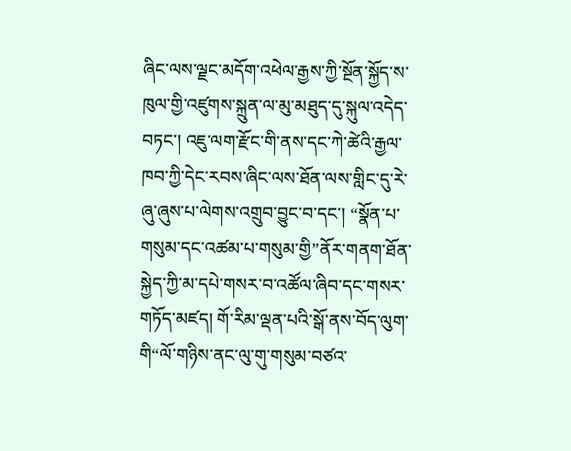ཞིང་ལས་ལྗང་མདོག་འཕེལ་རྒྱས་ཀྱི་སྔོན་སྐྱོད་ས་ཁུལ་གྱི་འཛུགས་སྐྲུན་ལ་མུ་མཐུད་དུ་སྐུལ་འདེད་བཏང་། འཇུ་ལག་རྫོང་གི་ནས་དང་ཀེ་ཚེའི་རྒྱལ་ཁབ་ཀྱི་དེང་རབས་ཞིང་ལས་ཐོན་ལས་གླིང་དུ་རེ་ཞུ་ཞུས་པ་ལེགས་འགྲུབ་བྱུང་བ་དང་། “སྣོན་པ་གསུམ་དང་འཚམ་པ་གསུམ་གྱི”ནོར་གནག་ཐོན་སྐྱེད་ཀྱི་མ་དཔེ་གསར་བ་འཚོལ་ཞིབ་དང་གསར་གཏོད་མཛད། གོ་རིམ་ལྡན་པའི་སྒོ་ནས་བོད་ལུག་གི“ལོ་གཉིས་ནང་ལུ་གུ་གསུམ་བཙའ་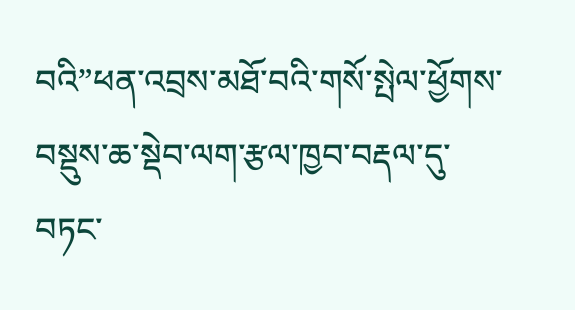བའི”ཕན་འབྲས་མཐོ་བའི་གསོ་སྤེལ་ཕྱོགས་བསྡུས་ཆ་སྡེབ་ལག་རྩལ་ཁྱབ་བརྡལ་དུ་བཏང་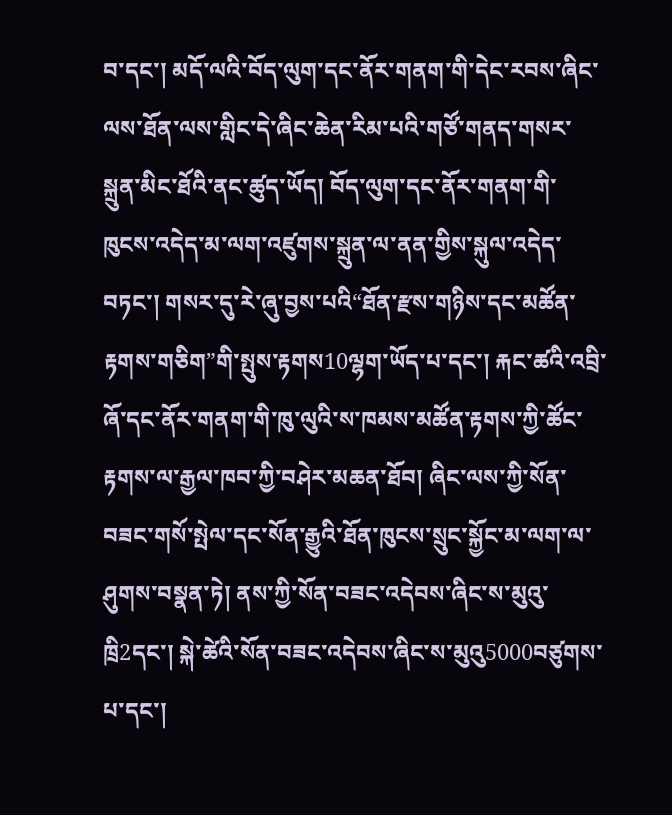བ་དང་། མདོ་ལའི་བོད་ལུག་དང་ནོར་གནག་གི་དེང་རབས་ཞིང་ལས་ཐོན་ལས་གླིང་དེ་ཞིང་ཆེན་རིམ་པའི་གཙོ་གནད་གསར་སྐྲུན་མིང་ཐོའི་ནང་ཚུད་ཡོད། བོད་ལུག་དང་ནོར་གནག་གི་ཁུངས་འདེད་མ་ལག་འཛུགས་སྐྲུན་ལ་ནན་གྱིས་སྐུལ་འདེད་བཏང་། གསར་དུ་རེ་ཞུ་བྱས་པའི“ཐོན་རྫས་གཉིས་དང་མཚོན་རྟགས་གཅིག”གི་སྤུས་རྟགས10ལྷག་ཡོད་པ་དང་། རྐང་ཚའི་འབྲི་ཞོ་དང་ནོར་གནག་གི་ཁུ་ལུའི་ས་ཁམས་མཚོན་རྟགས་ཀྱི་ཚོང་རྟགས་ལ་རྒྱལ་ཁབ་ཀྱི་བཤེར་མཆན་ཐོབ། ཞིང་ལས་ཀྱི་སོན་བཟང་གསོ་སྤེལ་དང་སོན་རྒྱུའི་ཐོན་ཁུངས་སྲུང་སྐྱོང་མ་ལག་ལ་ཤུགས་བསྣན་ཏེ། ནས་ཀྱི་སོན་བཟང་འདེབས་ཞིང་ས་མུའུ་ཁྲི2དང་། སྐེ་ཚེའི་སོན་བཟང་འདེབས་ཞིང་ས་མུའུ5000བཙུགས་པ་དང་།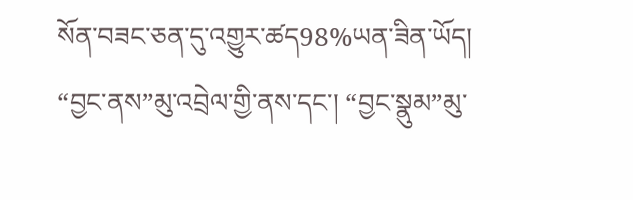སོན་བཟང་ཅན་དུ་འགྱུར་ཚད98%ཡན་ཟིན་ཡོད། “བྱང་ནས”མུ་འབྲེལ་གྱི་ནས་དང་། “བྱང་སྣུམ”མུ་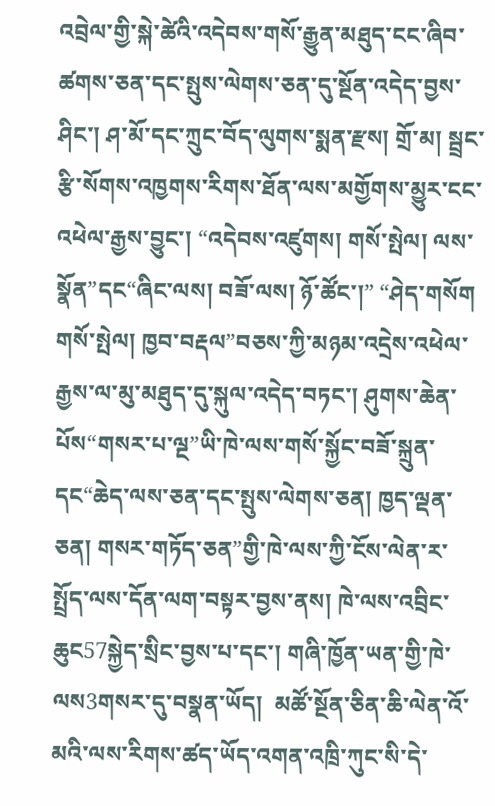འབྲེལ་གྱི་སྐེ་ཚེའི་འདེབས་གསོ་རྒྱུན་མཐུད་ངང་ཞིབ་ཚགས་ཅན་དང་སྤུས་ལེགས་ཅན་དུ་སྔོན་འདེད་བྱས་ཤིང་། ཤ་མོ་དང་ཀྲུང་བོད་ལུགས་སྨན་རྫས། གྲོ་མ། སྦྲང་རྩི་སོགས་འཁྱགས་རིགས་ཐོན་ལས་མགྱོགས་མྱུར་ངང་འཕེལ་རྒྱས་བྱུང་། “འདེབས་འཛུགས། གསོ་སྤེལ། ལས་སྣོན”དང“ཞིང་ལས། བཟོ་ལས། ཉོ་ཚོང་།” “ཤེད་གསོག གསོ་སྤེལ། ཁྱབ་བརྡལ”བཅས་ཀྱི་མཉམ་འདྲེས་འཕེལ་རྒྱས་ལ་མུ་མཐུད་དུ་སྐུལ་འདེད་བཏང་། ཤུགས་ཆེན་པོས“གསར་པ་ལྔ”ཡི་ཁེ་ལས་གསོ་སྐྱོང་བཟོ་སྐྲུན་དང“ཆེད་ལས་ཅན་དང་སྤུས་ལེགས་ཅན། ཁྱད་ལྡན་ཅན། གསར་གཏོད་ཅན”གྱི་ཁེ་ལས་ཀྱི་ངོས་ལེན་ར་སྤྲོད་ལས་དོན་ལག་བསྟར་བྱས་ནས། ཁེ་ལས་འབྲིང་ཆུང57སྐྱེད་སྲིང་བྱས་པ་དང་། གཞི་ཁྱོན་ཡན་གྱི་ཁེ་ལས3གསར་དུ་བསྣན་ཡོད།  མཚོ་སྔོན་ཅིན་ཆི་ལེན་འོ་མའི་ལས་རིགས་ཚད་ཡོད་འགན་འཁྲི་ཀུང་སི་དེ་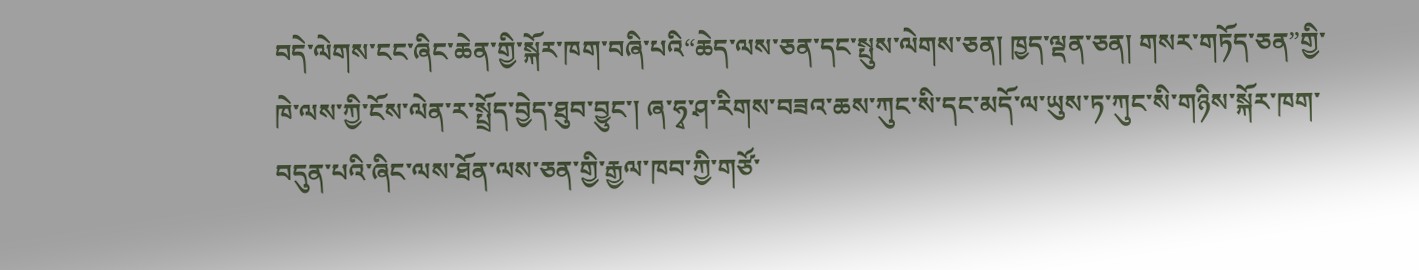བདེ་ལེགས་ངང་ཞིང་ཆེན་གྱི་སྐོར་ཁག་བཞི་པའི“ཆེད་ལས་ཅན་དང་སྤུས་ལེགས་ཅན། ཁྱད་ལྡན་ཅན། གསར་གཏོད་ཅན”གྱི་ཁེ་ལས་ཀྱི་ངོས་ལེན་ར་སྤྲོད་བྱེད་ཐུབ་བྱུང་། ཞ་ཧྭ་ཤ་རིགས་བཟའ་ཆས་ཀུང་སི་དང་མདོ་ལ་ཡུས་ཏ་ཀུང་སི་གཉིས་སྐོར་ཁག་བདུན་པའི་ཞིང་ལས་ཐོན་ལས་ཅན་གྱི་རྒྱལ་ཁབ་ཀྱི་གཙོ་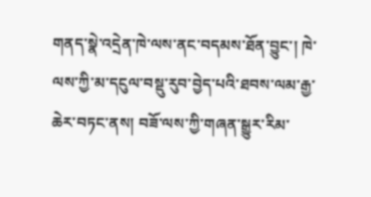གནད་སྣེ་འདྲེན་ཁེ་ལས་ནང་བདམས་ཐོན་བྱུང་། ཁེ་ལས་ཀྱི་མ་དངུལ་བསྡུ་རུབ་བྱེད་པའི་ཐབས་ལམ་རྒྱ་ཆེར་བཏང་ནས། བཟོ་ལས་ཀྱི་གཞན་སྒྱུར་རིམ་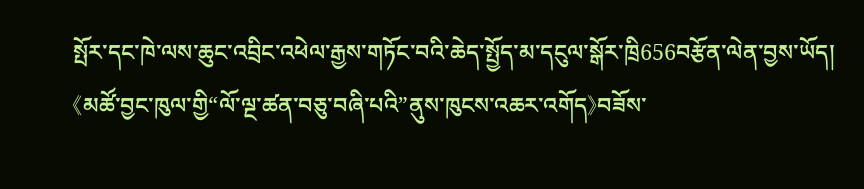སྤོར་དང་ཁེ་ལས་ཆུང་འབྲིང་འཕེལ་རྒྱས་གཏོང་བའི་ཆེད་སྤྱོད་མ་དངུལ་སྒོར་ཁྲི656བརྩོན་ལེན་བྱས་ཡོད། 《མཚོ་བྱང་ཁུལ་གྱི“ལོ་ལྔ་ཚན་བཅུ་བཞི་པའི”ནུས་ཁུངས་འཆར་འགོད》བཟོས་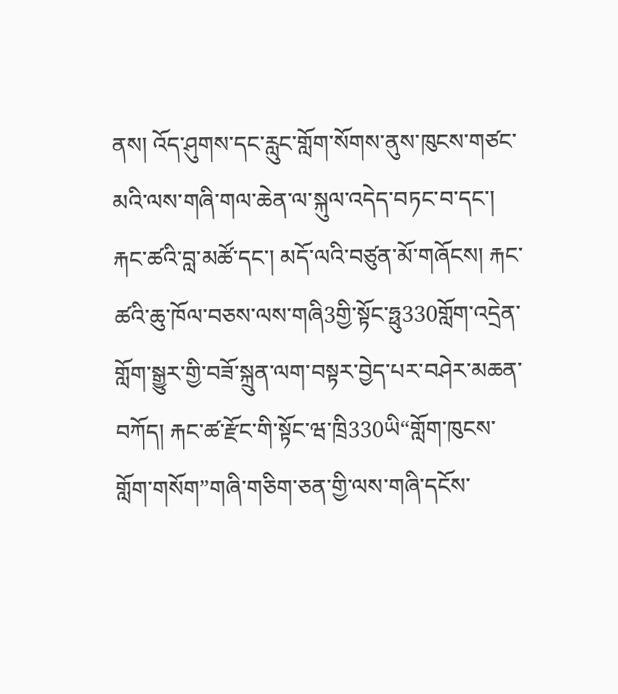ནས། འོད་ཤུགས་དང་རླུང་གློག་སོགས་ནུས་ཁུངས་གཙང་མའི་ལས་གཞི་གལ་ཆེན་ལ་སྐུལ་འདེད་བཏང་བ་དང་། རྐང་ཚའི་བླ་མཚོ་དང་། མདོ་ལའི་བཙུན་མོ་གཞོངས། རྐང་ཚའི་ཆུ་ཁོལ་བཅས་ལས་གཞི3གྱི་སྟོང་ཧྥུ330གློག་འདྲེན་གློག་སྒྱུར་གྱི་བཟོ་སྐྲུན་ལག་བསྟར་བྱེད་པར་བཤེར་མཆན་བཀོད། རྐང་ཚ་རྫོང་གི་སྟོང་ཝ་ཁྲི330ཡི“གློག་ཁུངས་གློག་གསོག”གཞི་གཅིག་ཅན་གྱི་ལས་གཞི་དངོས་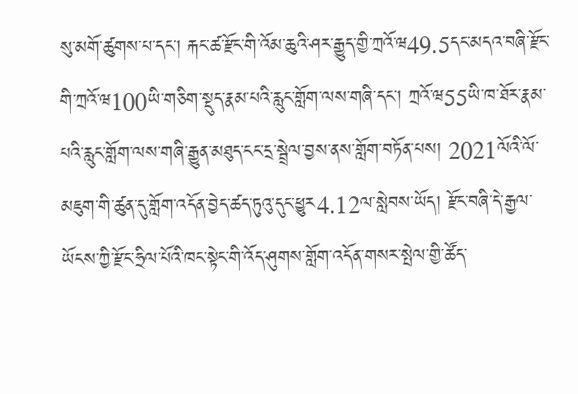སུ་མགོ་ཚུགས་པ་དང་། རྐང་ཚ་རྫོང་གི་འོམ་ཆུའི་ཤར་རྒྱུད་གྱི་ཀྲའོ་ཝ49.5དང་མདའ་བཞི་རྫོང་གི་ཀྲའོ་ཝ100ཡི་གཅིག་སྡུད་རྣམ་པའི་རླུང་གློག་ལས་གཞི་དང་། ཀྲའོ་ཝ55ཡི་ཁ་ཐོར་རྣམ་པའི་རླུང་གློག་ལས་གཞི་རྒྱུན་མཐུད་ངང་དྲ་སྦྲེལ་བྱས་ནས་གློག་བཏོན་པས། 2021ལོའི་ལོ་མཇུག་གི་ཚུན་དུ་གློག་འདོན་བྱེད་ཚད་ཏུའུ་དུང་ཕྱུར4.12ལ་སླེབས་ཡོད། རྫོང་བཞི་དེ་རྒྱལ་ཡོངས་ཀྱི་རྫོང་ཧྲིལ་པོའི་ཁང་སྟེང་གི་འོད་ཤུགས་གློག་འདོན་གསར་སྤེལ་གྱི་ཚོད་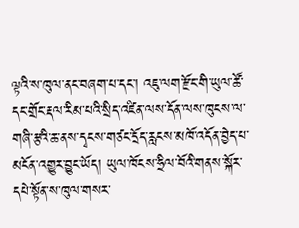ལྟའི་ས་ཁུལ་ནང་བཞག་པ་དང་། འཇུ་ལག་རྫོང་གི་ཡུལ་ཚོ་དང་གྲོང་རྡལ་རིམ་པའི་སྲིད་འཛིན་ལས་དོན་ལས་ཁུངས་ལ་གཞི་རྩའི་ཆ་ནས་དྭངས་གཙང་དྲོད་རླངས་མཁོ་འདོན་བྱེད་པ་མངོན་འགྱུར་བྱུང་ཡོད། ཡུལ་ཁོངས་ཧྲིལ་བོའི་གནས་སྐོར་དཔེ་སྟོན་ས་ཁུལ་གསར་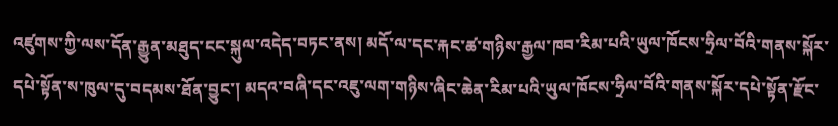འཛུགས་ཀྱི་ལས་དོན་རྒྱུན་མཐུད་ངང་སྐུལ་འདེད་བཏང་ནས། མདོ་ལ་དང་རྐང་ཚ་གཉིས་རྒྱལ་ཁབ་རིམ་པའི་ཡུལ་ཁོངས་ཧྲིལ་བོའི་གནས་སྐོར་དཔེ་སྟོན་ས་ཁུལ་དུ་བདམས་ཐོན་བྱུང་། མདའ་བཞི་དང་འཇུ་ལག་གཉིས་ཞིང་ཆེན་རིམ་པའི་ཡུལ་ཁོངས་ཧྲིལ་བོའི་གནས་སྐོར་དཔེ་སྟོན་རྫོང་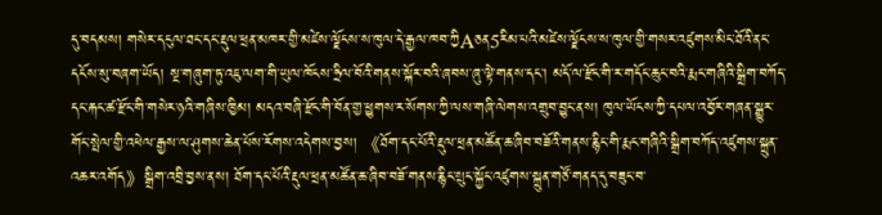དུ་བདམས། གསེར་དངུལ་ཐང་དང་རྡུལ་ཕྲན་མཁར་གྱི་མཛེས་ལྗོངས་ས་ཁུལ་དེ་རྒྱལ་ཁབ་ཀྱིAཅན5རིམ་པའི་མཛེས་ལྗོངས་ས་ཁུལ་གྱི་གསར་འཛུགས་མིང་ཐོའི་ནང་དངོས་སུ་བཞག་ཡོད། སྔ་གཞུག་ཏུ་འཇུ་ལག་གི་ཡུལ་ཁོངས་ཧྲིལ་བོའི་གནས་སྐོར་བའི་ཞབས་ཞུ་ལྟེ་གནས་དང་། མདོ་ལ་རྫོང་གི་ར་གདོང་ཆུང་བའི་རྨང་གཞིའི་སྒྲིག་བཀོད་དང་རྐང་ཚ་རྫོང་གི་གསེར་ཉའི་གཞིས་ཁྱིམ། མདའ་བཞི་རྫོང་གི་བོན་གྱ་ཕྱུགས་ར་སོགས་ཀྱི་ལས་གཞི་ལེགས་འགྲུབ་བྱུང་ནས། ཁུལ་ཡོངས་ཀྱི་དཔལ་འབྱོར་གཞན་སྒྱུར་གོང་སྤེལ་གྱི་འཕེལ་རྒྱས་ལ་ཤུགས་ཆེན་པོས་རོགས་འདེགས་བྱས། 《ཐོག་དང་པོའི་རྡུལ་ཕྲན་མཚོན་ཆ་ཞིབ་བཟོའི་གནས་རྙིང་གི་རྨང་གཞིའི་སྒྲིག་བཀོད་འཛུགས་སྐྲུན་འཆར་འགོད》སྒྲིག་འབྲི་བྱས་ནས། ཐོག་དང་པོའི་རྡུལ་ཕྲན་མཚོན་ཆ་ཞིབ་བཟོ་གནས་རྙིང་སྲུང་སྐྱོང་འཛུགས་སྐྲུན་གཙོ་གནད་དུ་བཟུང་བ་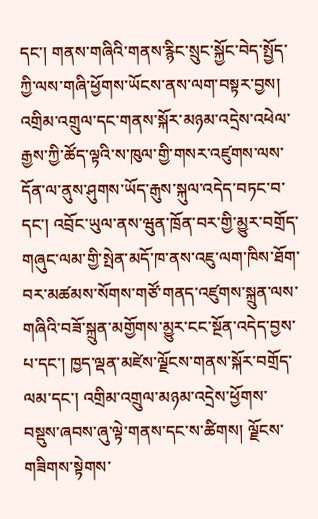དང་། གནས་གཞིའི་གནས་རྙིང་སྲུང་སྐྱོང་བེད་སྤྱོད་ཀྱི་ལས་གཞི་ཕྱོགས་ཡོངས་ནས་ལག་བསྟར་བྱས། འགྲིམ་འགྲུལ་དང་གནས་སྐོར་མཉམ་འདྲེས་འཕེལ་རྒྱས་ཀྱི་ཚོད་ལྟའི་ས་ཁུལ་གྱི་གསར་འཛུགས་ལས་དོན་ལ་ནུས་ཤུགས་ཡོད་རྒུས་སྐུལ་འདེད་བཏང་བ་དང་། འབྲོང་ཡུལ་ནས་ཝུན་ཁྲོན་བར་གྱི་མྱུར་བགྲོད་གཞུང་ལམ་གྱི་སྤེན་མདོ་ཁ་ནས་འཇུ་ལག་ཁིས་ཐོག་བར་མཚམས་སོགས་གཙོ་གནད་འཛུགས་སྐྲུན་ལས་གཞིའི་བཟོ་སྐྲུན་མགྱོགས་མྱུར་ངང་སྔོན་འདེད་བྱས་པ་དང་། ཁྱད་ལྡན་མཛེས་ལྗོངས་གནས་སྐོར་བགྲོད་ལམ་དང་། འགྲིམ་འགྲུལ་མཉམ་འདྲེས་ཕྱོགས་བསྡུས་ཞབས་ཞུ་ལྟེ་གནས་དང་ས་ཚིགས། ལྗོངས་གཟིགས་སྟེགས་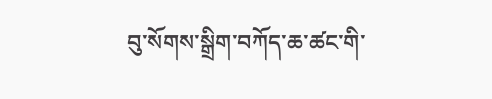བུ་སོགས་སྒྲིག་བཀོད་ཆ་ཚང་གི་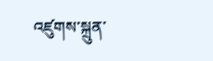འཛུགས་སྐྲུན་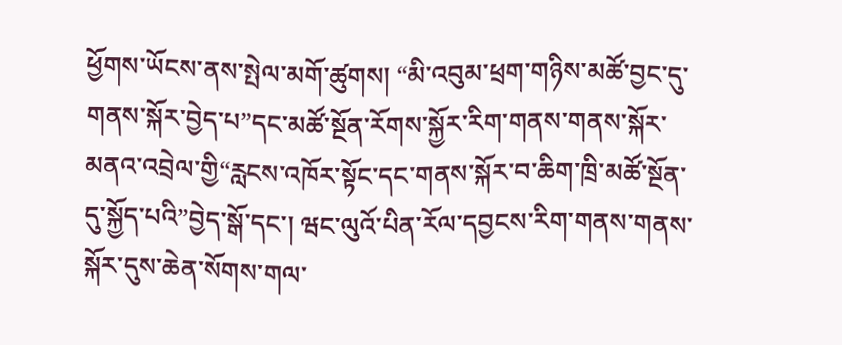ཕྱོགས་ཡོངས་ནས་སྤེལ་མགོ་ཚུགས། “མི་འབུམ་ཕྲག་གཉིས་མཚོ་བྱང་དུ་གནས་སྐོར་བྱེད་པ”དང་མཚོ་སྔོན་རོགས་སྐྱོར་རིག་གནས་གནས་སྐོར་མནའ་འབྲེལ་གྱི“རླངས་འཁོར་སྟོང་དང་གནས་སྐོར་བ་ཆིག་ཁྲི་མཚོ་སྔོན་དུ་སྐྱོད་པའི”བྱེད་སྒོ་དང་། ཝང་ལུའོ་པིན་རོལ་དབྱངས་རིག་གནས་གནས་སྐོར་དུས་ཆེན་སོགས་གལ་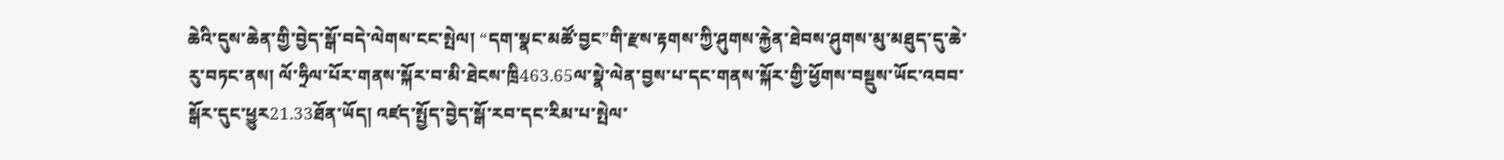ཆེའི་དུས་ཆེན་གྱི་བྱེད་སྒོ་བདེ་ལེགས་ངང་སྤེལ། “དག་སྣང་མཚོ་བྱང”གི་རྫས་རྟགས་ཀྱི་ཤུགས་རྐྱེན་ཐེབས་ཤུགས་མུ་མཐུད་དུ་ཆེ་རུ་བཏང་ནས། ལོ་ཧྲིལ་པོར་གནས་སྐོར་བ་མི་ཐེངས་ཁྲི463.65ལ་སྣེ་ལེན་བྱས་པ་དང་གནས་སྐོར་གྱི་ཕྱོགས་བསྡུས་ཡོང་འབབ་སྒོར་དུང་ཕྱུར21.33ཐོན་ཡོད། འཛད་སྤྱོད་བྱེད་སྒོ་རབ་དང་རིམ་པ་སྤེལ་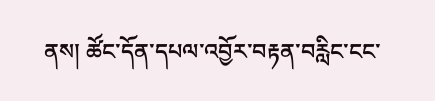ནས། ཚོང་དོན་དཔལ་འབྱོར་བརྟན་བརླིང་ངང་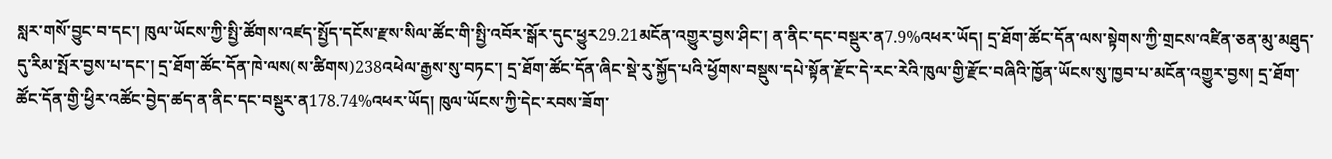སླར་གསོ་བྱུང་བ་དང་། ཁུལ་ཡོངས་ཀྱི་སྤྱི་ཚོགས་འཛད་སྤྱོད་དངོས་རྫས་སིལ་ཚོང་གི་སྤྱི་འབོར་སྒོར་དུང་ཕྱུར29.21མངོན་འགྱུར་བྱས་ཤིང་། ན་ནིང་དང་བསྡུར་ན7.9%འཕར་ཡོད། དྲ་ཐོག་ཚོང་དོན་ལས་སྟེགས་ཀྱི་གྲངས་འཛིན་ཅན་མུ་མཐུད་དུ་རིམ་སྤོར་བྱས་པ་དང་། དྲ་ཐོག་ཚོང་དོན་ཁེ་ལས(ས་ཚིགས)238འཕེལ་རྒྱས་སུ་བཏང་། དྲ་ཐོག་ཚོང་དོན་ཞིང་སྡེ་རུ་སྐྱོད་པའི་ཕྱོགས་བསྡུས་དཔེ་སྟོན་རྫོང་དེ་རང་རེའི་ཁུལ་གྱི་རྫོང་བཞིའི་ཁྱོན་ཡོངས་སུ་ཁྱབ་པ་མངོན་འགྱུར་བྱས། དྲ་ཐོག་ཚོང་དོན་གྱི་ཕྱིར་འཚོང་བྱེད་ཚད་ན་ནིང་དང་བསྡུར་ན178.74%འཕར་ཡོད། ཁུལ་ཡོངས་ཀྱི་དེང་རབས་ཟོག་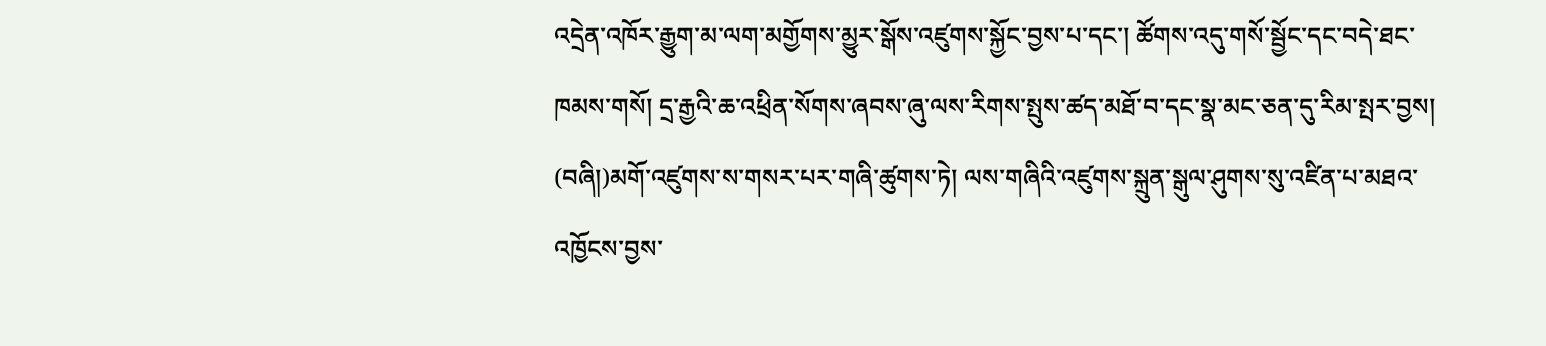འདྲེན་འཁོར་རྒྱུག་མ་ལག་མགྱོགས་མྱུར་སྒོས་འཛུགས་སྐྱོང་བྱས་པ་དང་། ཚོགས་འདུ་གསོ་སྦྱོང་དང་བདེ་ཐང་ཁམས་གསོ། དྲ་རྒྱའི་ཆ་འཕྲིན་སོགས་ཞབས་ཞུ་ལས་རིགས་སྤུས་ཚད་མཐོ་བ་དང་སྣ་མང་ཅན་དུ་རིམ་སྤར་བྱས།
(བཞི།)མགོ་འཛུགས་ས་གསར་པར་གཞི་ཚུགས་ཏེ། ལས་གཞིའི་འཛུགས་སྐྲུན་སྒུལ་ཤུགས་སུ་འཛིན་པ་མཐའ་འཁྱོངས་བྱས་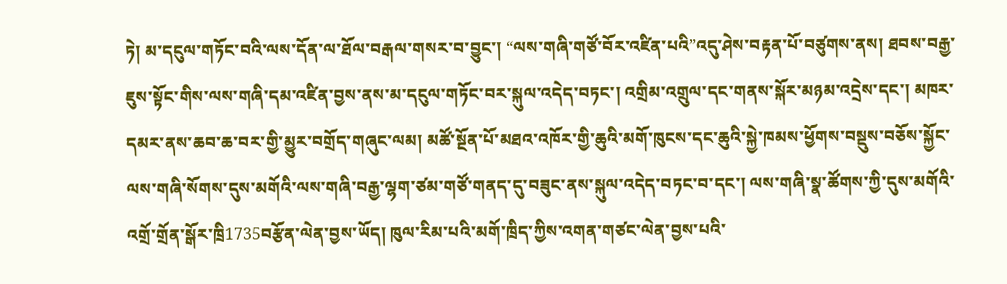ཏེ། མ་དངུལ་གཏོང་བའི་ལས་དོན་ལ་ཐོལ་བརྒལ་གསར་བ་བྱུང་། “ལས་གཞི་གཙོ་བོར་འཛིན་པའི”འདུ་ཤེས་བརྟན་པོ་བཙུགས་ནས། ཐབས་བརྒྱ་ཇུས་སྟོང་གིས་ལས་གཞི་དམ་འཛིན་བྱས་ནས་མ་དངུལ་གཏོང་བར་སྐུལ་འདེད་བཏང་། འགྲིམ་འགྲུལ་དང་གནས་སྐོར་མཉམ་འདྲེས་དང་། མཁར་དམར་ནས་ཆབ་ཆ་བར་གྱི་མྱུར་བགྲོད་གཞུང་ལམ། མཚོ་སྔོན་པོ་མཐའ་འཁོར་གྱི་ཆུའི་མགོ་ཁུངས་དང་ཆུའི་སྐྱེ་ཁམས་ཕྱོགས་བསྡུས་བཅོས་སྐྱོང་ལས་གཞི་སོགས་དུས་མགོའི་ལས་གཞི་བརྒྱ་ལྷག་ཙམ་གཙོ་གནད་དུ་བཟུང་ནས་སྐུལ་འདེད་བཏང་བ་དང་། ལས་གཞི་སྣ་ཚོགས་ཀྱི་དུས་མགོའི་འགྲོ་གྲོན་སྒོར་ཁྲི1735བརྩོན་ལེན་བྱས་ཡོད། ཁུལ་རིམ་པའི་མགོ་ཁྲིད་ཀྱིས་འགན་གཙང་ལེན་བྱས་པའི་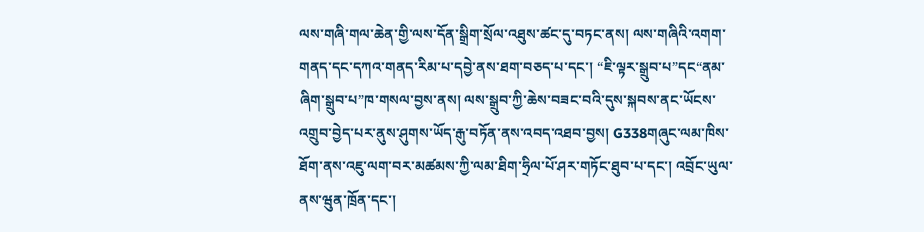ལས་གཞི་གལ་ཆེན་གྱི་ལས་དོན་སྒྲིག་སྲོལ་འཐུས་ཚང་དུ་བཏང་ནས། ལས་གཞིའི་འགག་གནད་དང་དཀའ་གནད་རིམ་པ་དབྱེ་ནས་ཐག་བཅད་པ་དང་། “ཇི་ལྟར་སྒྲུབ་པ”དང“ནམ་ཞིག་སྒྲུབ་པ”ཁ་གསལ་བྱས་ནས། ལས་སྒྲུབ་ཀྱི་ཆེས་བཟང་བའི་དུས་སྐབས་ནང་ཡོངས་འགྲུབ་བྱེད་པར་ནུས་ཤུགས་ཡོད་རྒུ་བཏོན་ནས་འབད་འཐབ་བྱས། G338གཞུང་ལམ་ཁིས་ཐོག་ནས་འཇུ་ལག་བར་མཚམས་ཀྱི་ལམ་ཐིག་ཧྲིལ་པོ་ཤར་གཏོང་ཐུབ་པ་དང་། འབྲོང་ཡུལ་ནས་ཝུན་ཁྲོན་དང་།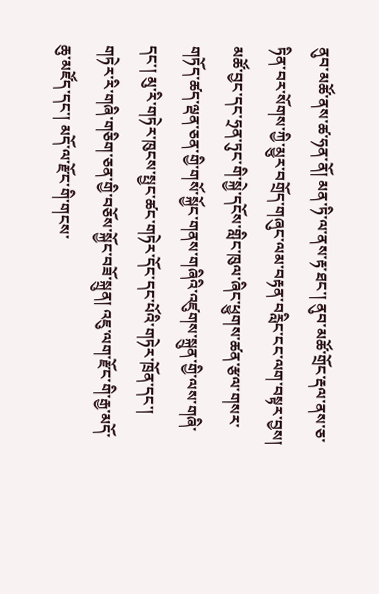ནུབ་མཚོ་ནས་ཚ་ཧན་ནོ། མན་ཏི་ལ་ནས་རྟ་ཐང་། ནུབ་མཚོ་གྲོང་རྡལ་ནས་ཅ་ཏིན་བར་སོགས་ཀྱི་མྱུར་བགྲོད་གཞུང་ལམ་བརྟན་བརླིང་ངང་ལག་བསྟར་བྱས། མཚོ་བྱང་དང་ཧྲན་ཏུང་གི་སྐྱེ་དངོས་གླིང་ཁུལ་ཞིང་ཕྱུགས་ཚན་རྩལ་གསར་གཏོད་ཚད་ལྡན་ཅན་གྱི་གསོ་སྐྱོང་གནས་གཞིའི་འཛུགས་སྐྲུན་གྱི་ལས་གཞི་དང་། མུ་རི་གཏེར་ཁུངས་སྤྱང་ཚང་གཏེར་དོང་དང་པོའི་གཏེར་ཁྲོན་དང་། གཏེར་རི་གཞི་གཅིག་ཅན་གྱི་བཅོས་སྐྱོང་བཟོ་སྐྲུན། འཇུ་ལག་རྫོང་གི་རྒྱ་མདོ་ཆུ་མཛོད་དང་། མདོ་ལ་རྫོང་གི་གངས་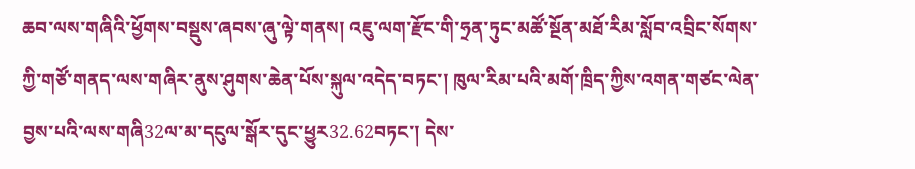ཆབ་ལས་གཞིའི་ཕྱོགས་བསྡུས་ཞབས་ཞུ་ལྟེ་གནས། འཇུ་ལག་རྫོང་གི་ཧྲན་ཏུང་མཚོ་སྔོན་མཐོ་རིམ་སློབ་འབྲིང་སོགས་ཀྱི་གཙོ་གནད་ལས་གཞིར་ནུས་ཤུགས་ཆེན་པོས་སྐུལ་འདེད་བཏང་། ཁུལ་རིམ་པའི་མགོ་ཁྲིད་ཀྱིས་འགན་གཙང་ལེན་བྱས་པའི་ལས་གཞི32ལ་མ་དངུལ་སྒོར་དུང་ཕྱུར32.62བཏང་། དེས་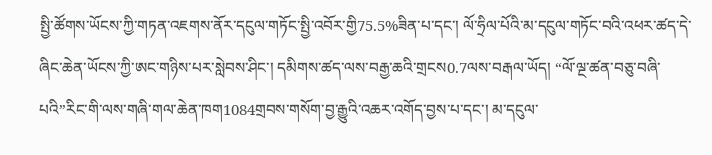སྤྱི་ཚོགས་ཡོངས་ཀྱི་གཏན་འཇགས་ནོར་དངུལ་གཏོང་སྤྱི་འབོར་གྱི75.5%ཟིན་པ་དང་། ལོ་ཧྲིལ་པོའི་མ་དངུལ་གཏོང་བའི་འཕར་ཚད་དེ་ཞིང་ཆེན་ཡོངས་ཀྱི་ཨང་གཉིས་པར་སླེབས་ཤིང་། དམིགས་ཚད་ལས་བརྒྱ་ཆའི་གྲངས0.7ལས་བརྒལ་ཡོད། “ལོ་ལྔ་ཚན་བཅུ་བཞི་པའི”རིང་གི་ལས་གཞི་གལ་ཆེན་ཁག1084གྲབས་གསོག་བྱ་རྒྱུའི་འཆར་འགོད་བྱས་པ་དང་། མ་དངུལ་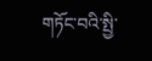གཏོང་བའི་སྤྱི་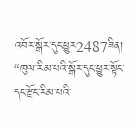འབོར་སྒོར་དུང་ཕྱུར2487ཟིན། “ཁུལ་རིམ་པའི་སྒོར་དུང་ཕྱུར་སྟོང་དང་རྫོང་རིམ་པའི་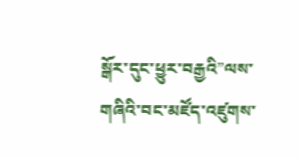སྒོར་དུང་ཕྱུར་བརྒྱའི”ལས་གཞིའི་བང་མཛོད་འཛུགས་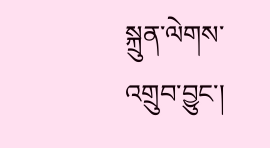སྐྲུན་ལེགས་འགྲུབ་བྱུང་།